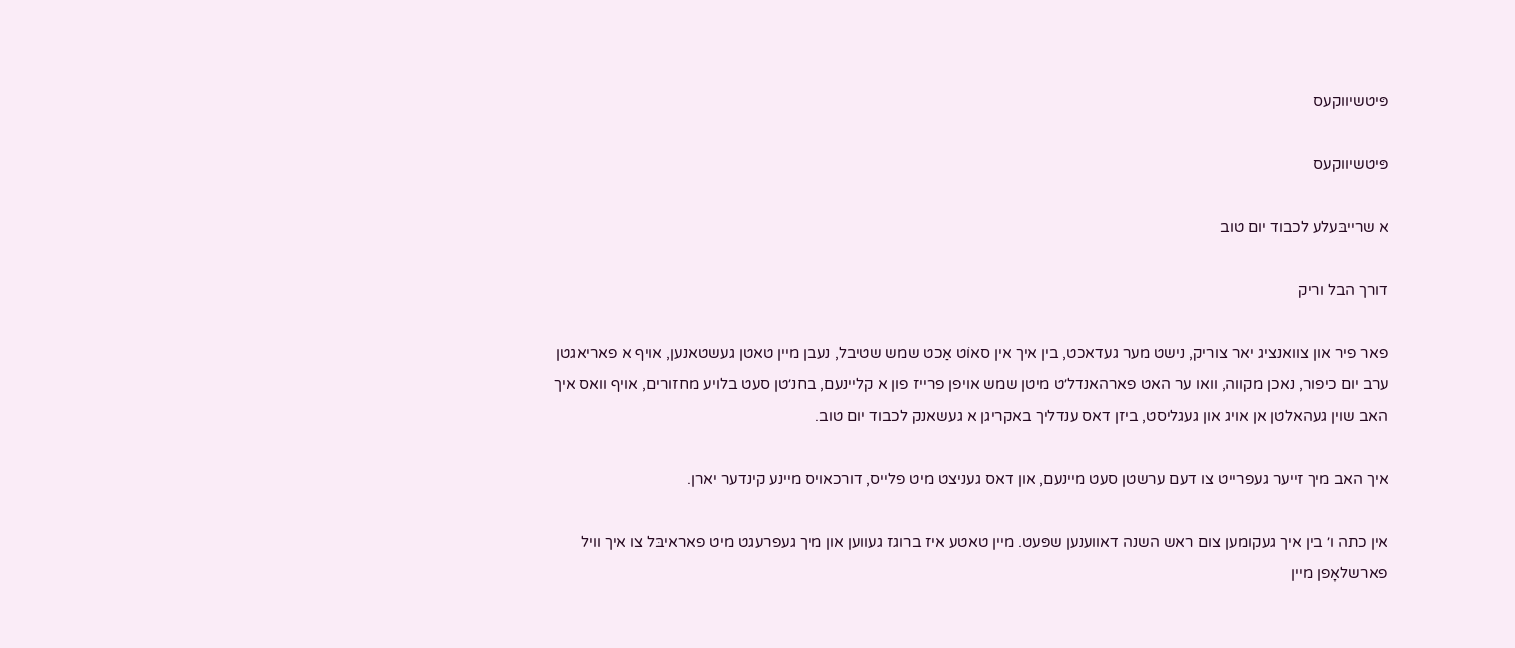פּיטשיווקעס

פּיטשיווקעס

א שרייבּעלע לכבוד יום טוב

דורך הבל וריק

פאר פיר און צוואנציג יאר צוריק, נישט מער געדאכט, בין איך אין סאוֹט אַכט שמש שטיבל, נעבן מיין טאטן געשטאנען, אויף א פאריאגטן ערב יום כיפור, נאכן מקווה, וואו ער האט פארהאנדל׳ט מיטן שמש אויפן פרייז פון א קליינעם, בחנ׳טן סעט בלויע מחזורים, אויף וואס איך האב שוין געהאלטן אן אויג און געגליסט, ביזן דאס ענדליך באקריגן א געשאנק לכבוד יום טוב.

איך האב מיך זייער געפרייט צו דעם ערשטן סעט מיינעם, און דאס געניצט מיט פלייס, דורכאויס מיינע קינדער יארן.

אין כתה ו׳ בין איך געקומען צום ראש השנה דאווענען שפּעט. מיין טאטע איז ברוגז געווען און מיך געפרעגט מיט פאראיבּל צו איך וויל פארשלאָפן מיין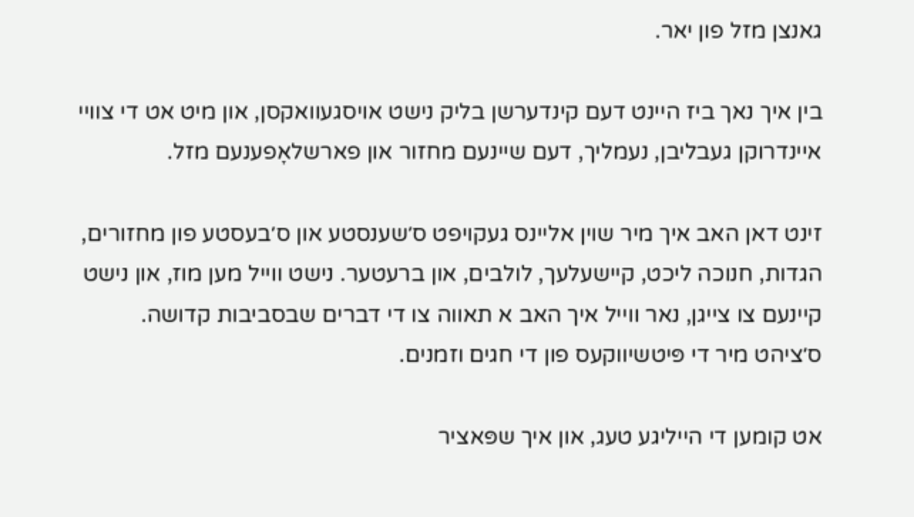גאנצן מזל פון יאר.

בין איך נאך ביז היינט דעם קינדערשן בליק נישט אויסגעוואקסן, און מיט אט די צוויי איינדרוקן געבליבן, נעמליך, דעם שיינעם מחזור און פארשלאָפענעם מזל.

זינט דאן האב איך מיר שוין אליינס געקויפט ס׳שענסטע און ס׳בעסטע פון מחזורים, הגדות, חנוכה ליכט, קיישעלעך, לולבים, און ברעטער. נישט ווייל מען מוז, און נישט קיינעם צו צייגן, נאר ווייל איך האב א תאווה צו די דברים שבסביבות קדושה.
ס׳ציהט מיר די פּיטשיווקעס פון די חגים וזמנים.

אט קומען די הייליגע טעג, און איך שפּאציר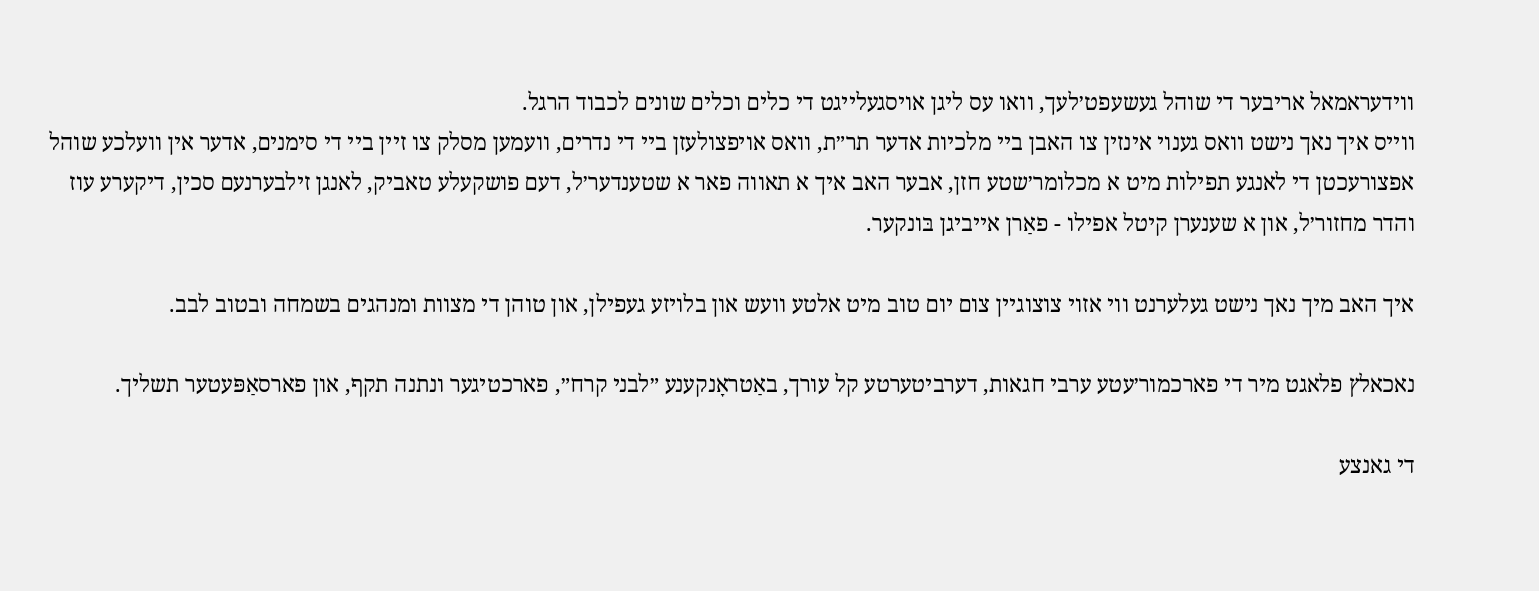ווידעראמאל אריבער די שוהל געשעפט׳לעך, וואו עס ליגן אויסגעלייגט די כלים וכלים שונים לכבוד הרגל.
ווייס איך נאך נישט וואס גענוי אינזין צו האבן ביי מלכיות אדער תר״ת, וואס אויפצולעזן ביי די נדרים, וועמען מסלק צו זיין ביי די סימנים, אדער אין וועלכע שוהל אפצורעכטן די לאנגע תפילות מיט א מכלומר׳שטע חזן, אבער האב איך א תאווה פאר א שטענדער׳ל, דעם פושקעלע טאביק, לאנגן זילבערנעם סכין, דיקערע עוז והדר מחזור׳ל, און א שענערן קיטל אפילו - פאַרן אייביגן בּונקער.

איך האב מיך נאך נישט געלערנט ווי אזוי צוצוגיין צום יום טוב מיט אלטע וועש און בלויזע געפילן, און טוהן די מצוות ומנהגים בשמחה ובטוב לבב.

נאכאלץ פלאגט מיר די פארכמור׳עטע ערבי חגאות, דערביטערטע קל עורך, באַטראָנקענע ״לבני קרח״, פארכטיגער ונתנה תקף, און פארסאַפּעטער תשליך.

די גאנצע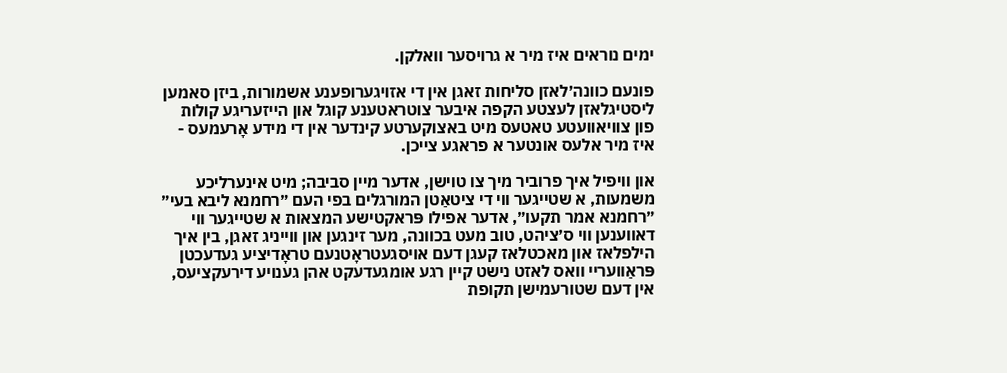ימים נוראים איז מיר א גרויסער וואלקן.

פונעם כוונה׳לאזן סליחות זאגן אין די אזויגערופענע אשמורות, ביזן סאמען ליסטיגלאזן לעצטע הקפה איבער צוטראטענע קוגל און הייזעריגע קולות פון צוויאוועטע טאטעס מיט באצוקערטע קינדער אין די מידע אָרעמעס - איז מיר אלעס אונטער א פראגע צייכן.

און וויפיל איך פרוביר מיך צו טוישן, אדער מיין סביבה; מיט אינערליכע משמעות, א שטייגער ווי די ציטאַטן המורגלים בפי העם ״רחמנא ליבא בעי״ ״רחמנא אמר תקעו״, אדער אפילו פּראקטישע המצאות א שטייגער ווי דאווענען ווי ס׳ציהט, טוב מעט בכוונה, מער זינגען און ווייניג זאגן, בין איך הילפלאז און מאכטלאז קעגן דעם אויסגעטראָטנעם טראָדיציע געדעכטן פּראַוועריי וואס לאזט נישט קיין רגע אומגעדעקט אהן גענויע דירעקציעס, אין דעם שטורעמישן תקופת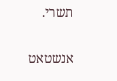תשרי.

אנשטאט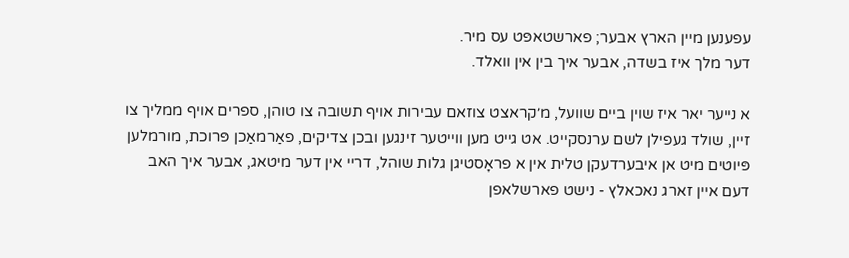עפענען מיין הארץ אבער; פארשטאפּט עס מיר.
דער מלך איז בשדה, אבער איך בין אין וואלד.

א נייער יאר איז שוין ביים שוועל, מ׳קראצט צוזאם עבירות אויף תשובה צו טוהן, ספרים אויף ממליך צו זיין, שולד געפילן לשם ערנסקייט. אט גייט מען ווייטער זינגען ובכן צדיקים, פאַרמאַכן פּרוכת, מורמלען פּיוטים מיט אן איבערדעקן טלית אין א פראָסטיגן גלות שוהל, דריי אין דער מיטאג, אבער איך האב דעם איין זארג נאכאלץ - נישט פארשלאפן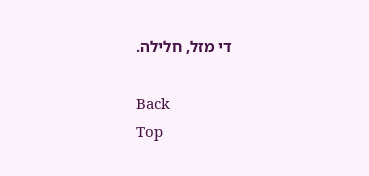די מזל, חלילה.

Back
Top